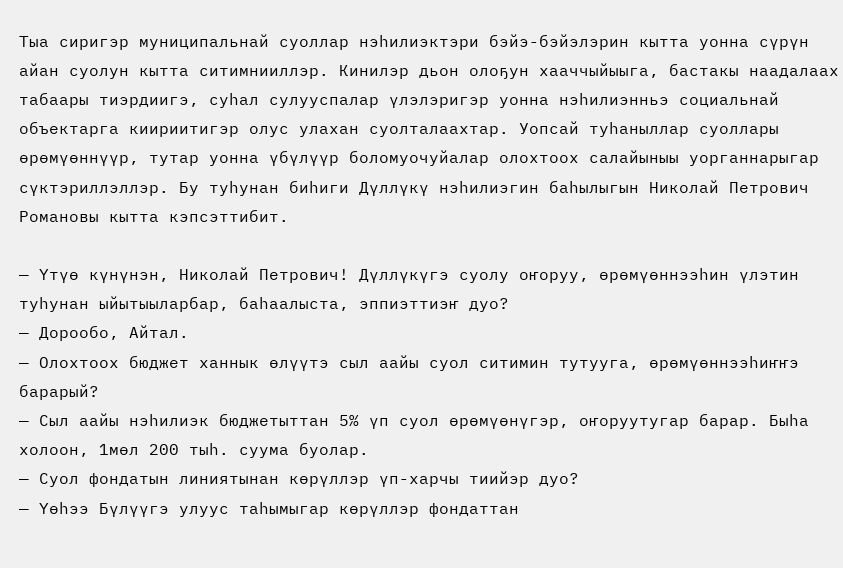Тыа сиригэр муниципальнай суоллар нэһилиэктэри бэйэ-бэйэлэрин кытта уонна сүрүн айан суолун кытта ситимнииллэр. Кинилэр дьон олоҕун хааччыйыыга, бастакы наадалаах табаары тиэрдиигэ, суһал сулууспалар үлэлэригэр уонна нэһилиэнньэ социальнай объектарга киириитигэр олус улахан суолталаахтар. Уопсай туһаныллар суоллары өрөмүөннүүр, тутар уонна үбүлүүр боломуочуйалар олохтоох салайыныы уорганнарыгар сүктэриллэллэр. Бу туһунан биһиги Дүллүкү нэһилиэгин баһылыгын Николай Петрович Романовы кытта кэпсэттибит.

— Үтүө күнүнэн, Николай Петрович! Дүллүкүгэ суолу оҥоруу, өрөмүөннээһин үлэтин туһунан ыйытыыларбар, баһаалыста, эппиэттиэҥ дуо?
— Дорообо, Айтал.
— Олохтоох бюджет ханнык өлүүтэ сыл аайы суол ситимин тутууга, өрөмүөннээһиҥҥэ барарый?
— Сыл аайы нэһилиэк бюджетыттан 5% үп суол өрөмүөнүгэр, оҥоруутугар барар. Быһа холоон, 1мөл 200 тыһ. суума буолар.
— Суол фондатын линиятынан көрүллэр үп-харчы тиийэр дуо?
— Үөһээ Бүлүүгэ улуус таһымыгар көрүллэр фондаттан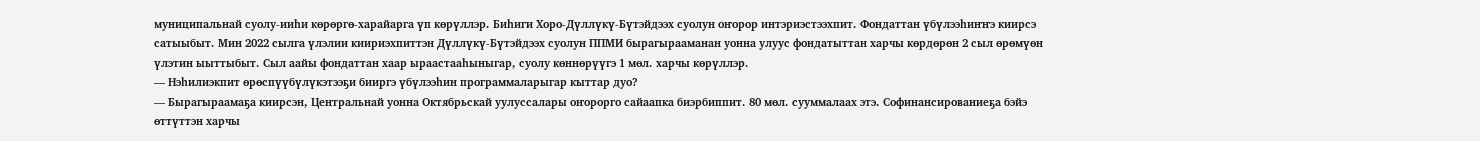муниципальнай суолу-ииһи көрөргө-харайарга үп көрүллэр. Биһиги Хоро-Дүллүкү-Бүтэйдээх суолун оҥорор интэриэстээхпит. Фондаттан үбүлээһиҥҥэ киирсэ сатыыбыт. Мин 2022 сылга үлэлии киириэхпиттэн Дүллүкү-Бүтэйдээх суолун ППМИ бырагырааманан уонна улуус фондатыттан харчы көрдөрөн 2 сыл өрөмүөн үлэтин ыыттыбыт. Сыл аайы фондаттан хаар ыраастааһыныгар, суолу көннөрүүгэ 1 мөл. харчы көрүллэр.
— Нэһилиэкпит өрөспүүбүлүкэтээҕи бииргэ үбүлээһин программаларыгар кыттар дуо?
— Бырагыраамаҕа киирсэн, Центральнай уонна Октябрьскай уулуссалары оҥорорго сайаапка биэрбиппит. 80 мөл. сууммалаах этэ. Софинансированиеҕа бэйэ өттүттэн харчы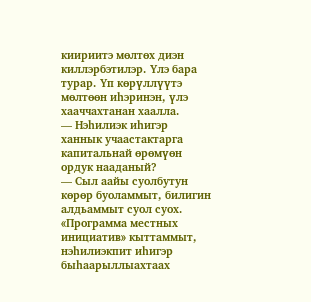киириитэ мөлтөх диэн киллэрбэтилэр. Үлэ бара турар. Үп көрүллүүтэ мөлтөөн иһэринэн, үлэ хааччахтанан хаалла.
— Нэһилиэк иһигэр ханнык учаастактарга капитальнай өрөмүөн ордук нааданый?
— Сыл аайы суолбутун көрөр буоламмыт, билигин алдьаммыт суол суох. «Программа местных инициатив» кыттаммыт, нэһилиэкпит иһигэр быһаарыллыахтаах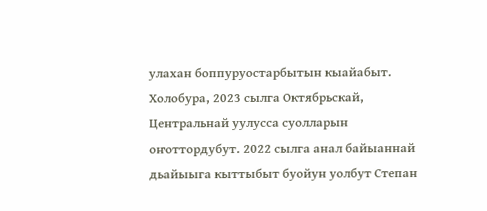улахан боппуруостарбытын кыайабыт. Холобура, 2023 сылга Октябрьскай, Центральнай уулусса суолларын оҥоттордубут. 2022 сылга анал байыаннай дьайыыга кыттыбыт буойун уолбут Степан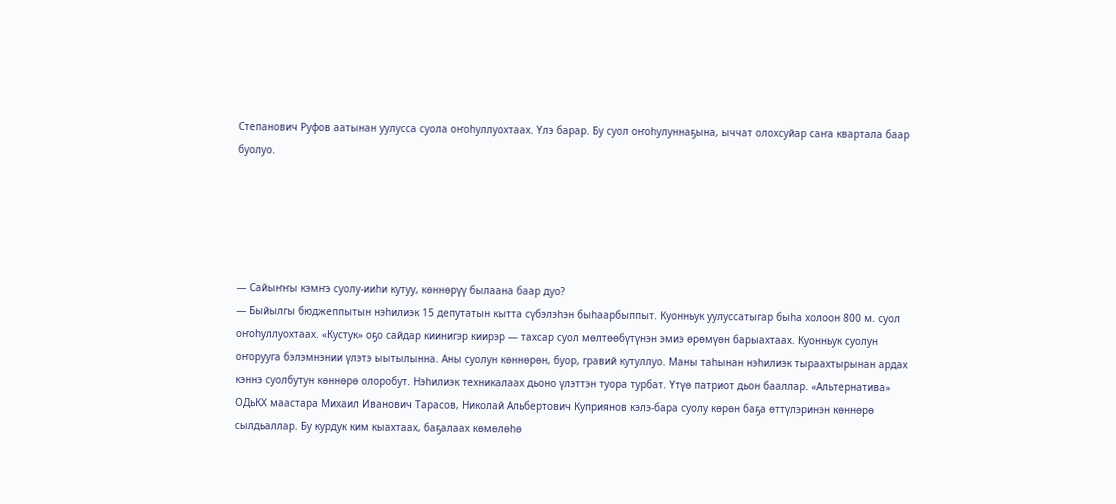Степанович Руфов аатынан уулусса суола оҥоһуллуохтаах. Үлэ барар. Бу суол оҥоһулуннаҕына, ыччат олохсуйар саҥа квартала баар буолуо.





— Сайыҥҥы кэмҥэ суолу-ииһи кутуу, көннөрүү былаана баар дуо?
— Быйылгы бюджеппытын нэһилиэк 15 депутатын кытта сүбэлэһэн быһаарбыппыт. Куонньук уулуссатыгар быһа холоон 800 м. суол оҥоһуллуохтаах. «Кустук» оҕо сайдар киинигэр киирэр — тахсар суол мөлтөөбүтүнэн эмиэ өрөмүөн барыахтаах. Куонньук суолун оҥорууга бэлэмнэнии үлэтэ ыытылынна. Аны суолун көннөрөн, буор, гравий кутуллуо. Маны таһынан нэһилиэк тыраахтырынан ардах кэннэ суолбутун көннөрө олоробут. Нэһилиэк техникалаах дьоно үлэттэн туора турбат. Үтүө патриот дьон бааллар. «Альтернатива» ОДьКХ маастара Михаил Иванович Тарасов, Николай Альбертович Куприянов кэлэ-бара суолу көрөн баҕа өттүлэринэн көннөрө сылдьаллар. Бу курдук ким кыахтаах, баҕалаах көмөлөһө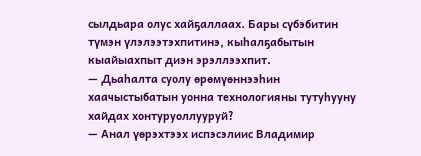сылдьара олус хайҕаллаах. Бары сүбэбитин түмэн үлэлээтэхпитинэ, кыһалҕабытын кыайыахпыт диэн эрэллээхпит.
— Дьаһалта суолу өрөмүөннээһин хаачыстыбатын уонна технологияны тутуһууну хайдах хонтуруоллууруй?
— Анал үөрэхтээх испэсэлиис Владимир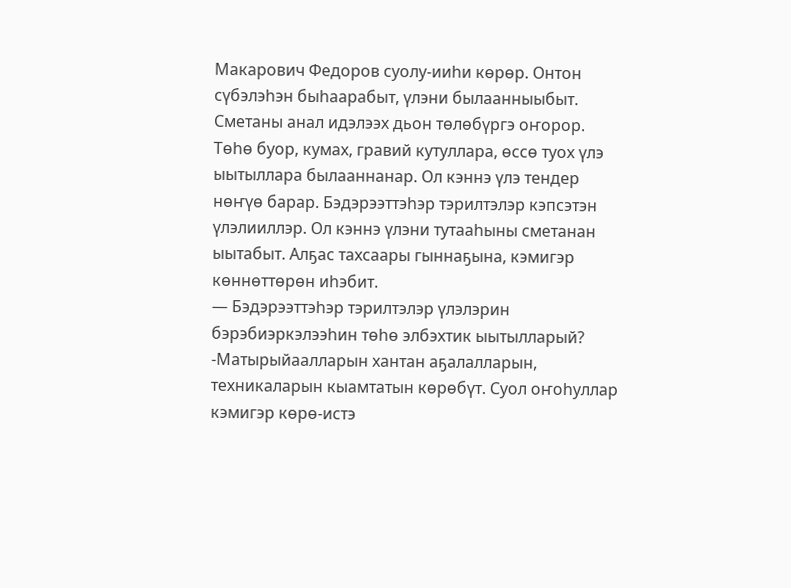Макарович Федоров суолу-ииһи көрөр. Онтон сүбэлэһэн быһаарабыт, үлэни былаанныыбыт. Сметаны анал идэлээх дьон төлөбүргэ оҥорор. Төһө буор, кумах, гравий кутуллара, өссө туох үлэ ыытыллара былааннанар. Ол кэннэ үлэ тендер нөҥүө барар. Бэдэрээттэһэр тэрилтэлэр кэпсэтэн үлэлииллэр. Ол кэннэ үлэни тутааһыны сметанан ыытабыт. Алҕас тахсаары гыннаҕына, кэмигэр көннөттөрөн иһэбит.
— Бэдэрээттэһэр тэрилтэлэр үлэлэрин бэрэбиэркэлээһин төһө элбэхтик ыытылларый?
-Матырыйаалларын хантан аҕалалларын, техникаларын кыамтатын көрөбүт. Суол оҥоһуллар кэмигэр көрө-истэ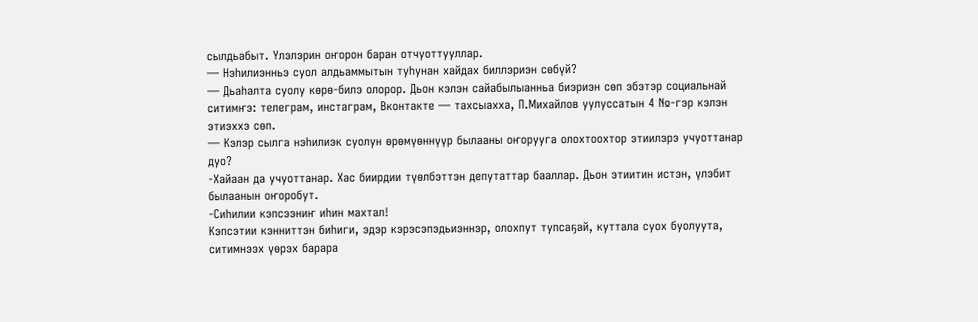сылдьабыт. Үлэлэрин оҥорон баран отчуоттууллар.
— Нэһилиэнньэ суол алдьаммытын туһунан хайдах биллэриэн сөбүй?
— Дьаһалта суолу көрө-билэ олорор. Дьон кэлэн сайабылыанньа биэриэн сөп эбэтэр социальнай ситимҥэ: телеграм, инстаграм, Вконтакте — тахсыахха, П.Михайлов уулуссатын 4 №-гэр кэлэн этиэххэ сөп.
— Кэлэр сылга нэһилиэк суолун өрөмүөннүүр былааны оҥорууга олохтоохтор этиилэрэ учуоттанар дуо?
-Хайаан да учуоттанар. Хас биирдии түөлбэттэн депутаттар бааллар. Дьон этиитин истэн, үлэбит былаанын оҥоробут.
-Сиһилии кэпсээниҥ иһин махтал!
Кэпсэтии кэнниттэн биһиги, эдэр кэрэсэпэдьиэннэр, олохпут тупсаҕай, куттала суох буолуута, ситимнээх үөрэх барара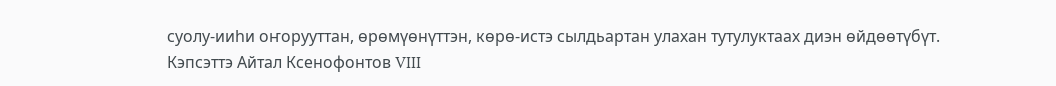суолу-ииһи оҥорууттан, өрөмүөнүттэн, көрө-истэ сылдьартан улахан тутулуктаах диэн өйдөөтүбүт.
Кэпсэттэ Айтал Ксенофонтов VIII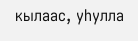кылаас, уһулла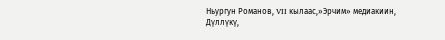Ньургун Романов, VII кылаас,»Эрчим» медиакиин, Дүллүкү,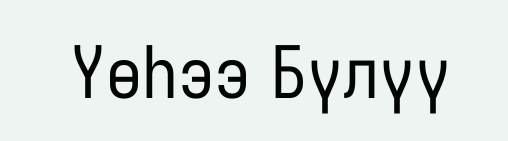Үөһээ Бүлүү